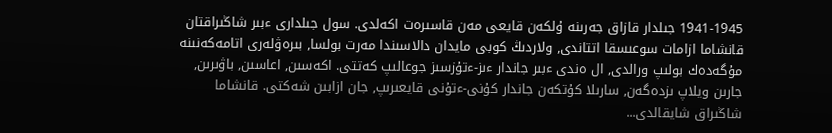1941-1945 جىلدار قازاق جەرىنە ۇلكەن قايعى مەن قاسىرەت اكەلدى. سول جىلدارى ءبىر شاڭىراقتان قانشاما ازامات سوعىسقا اتتاندى, ولاردىڭ كوبى مايدان دالاسىندا مەرت بولسا, بىرەۋلەرى اتامەكەنىنە مۇگەدەك بولىپ ورالدى, ال ەندى ءبىر جاندار ءىز-ءتۇزسىز جوعالىپ كەتتى. اكەسىن, اعاسىن, باۋىرىن, جارىن ويلاپ ىزدەگەن, سارىلا كۇتكەن جاندار كۇنى-ءتۇنى قايعىرىپ, جان ازابىن شەكتى. قانشاما شاڭىراق شايقالدى...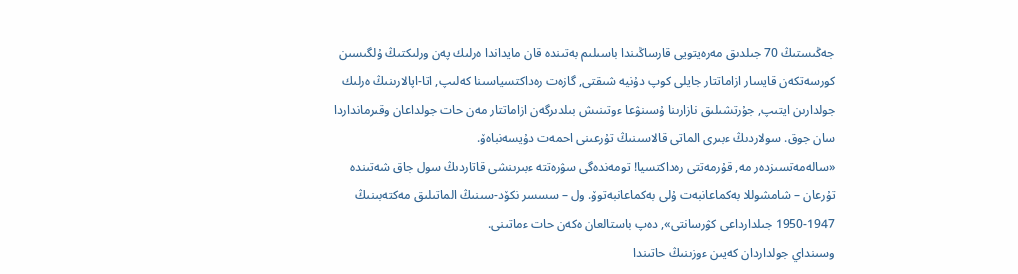جەڭىستىڭ 70 جىلدىق مەرەيتويى قارساڭىندا باسىلىم بەتىندە قان مايداندا ەرلىك پەن ورلىكتىڭ ۇلگىسىن كورسەتكەن قايسار ازاماتتار جايلى كوپ دۇنيە شىقتى, گازەت رەداكتسياسىنا كەلىپ, اتا-اپالارىنىڭ ەرلىك جولدارىن ايتىپ, جۇرتشىلىق نازارىنا ۇسىنۋعا ءوتىنىش بىلدىرگەن ازاماتتار مەن حات جولداعان وقىرمانداردا سان جوق. سولاردىڭ ءبىرى الماتى قالاسىنىڭ تۇرعىنى احمەت دۇيسەنباەۆ.
«سالەمەتسىزدەر مە, قۇرمەتتى رەداكتسيا! تومەندەگى سۋرەتتە ءبىرىنشى قاتاردىڭ سول جاق شەتىندە تۇرعان – شامشوللا بەكماعانبەت ۇلى بەكماعانبەتوۆ. ول – سسسر نكۆد-سىنىڭ الماتىلىق مەكتەبىنىڭ 1947-1950 جىلدارداعى كۋرسانتى», دەپ باستالعان ەكەن حات ءماتىنى.
وسىنداي جولداردان كەيىن ءوزىنىڭ حاتىندا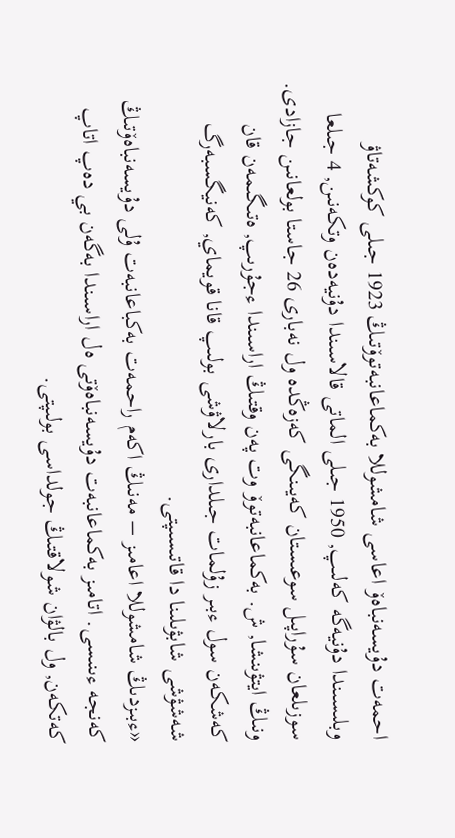احمەت دۇيسەنباەۆ اعاسى شامشوللا بەكماعانبەتوۆتىڭ 1923 جىلى كوكشەتاۋ وبلىسىندا دۇنيەگە كەلىپ, 1950 جىلى الماتى قالاسىندا دۇنيەدەن وتكەنىن, 4 جىلعا سوزىلعان سۇراپىل سوعىستان كەيىنگى كەزەڭدە ول نەبارى 26 جاستا بولعانىن جازادى. ونىڭ ايتۋىنشا, ش. بەكماعانبەتوۆ وت پەن وقتىڭ اراسىندا ءجۇرىپ, ەتىگىمەن قان كەشكەن سول ءبىر زۇلمات جىلدارى بارلاۋشى بولىپ قانا قويماي, كەنيگسبەرگ شەشۋشى شابۋىلىنا دا قاتىسىپتى.
«ءبىزدىڭ شامشوللا اعامىز – مەنىڭ اكەم راحمەت بەكباعانبەت ۇلى دۇيسەنباەۆتىڭ كەنجە ءىنىسى. اتامىز بەكماعانبەت دۇيسەنباەۆتى ەل اراسىندا بەگەن بي دەپ اتاپ كەتكەن, ول بالۋان شولاقتىڭ جولداسى بولىپتى.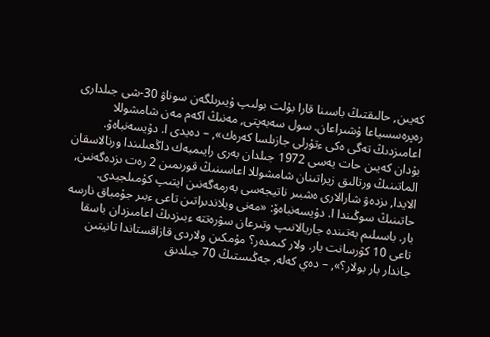كەيىن, حالىقتىڭ باسىنا قارا بۇلت بولىپ ۇيىرىلگەن سوناۋ 30-شى جىلدارى رەپرەسسياعا ۇشىراعان. سول سەبەپتى, مەنىڭ اكەم مەن شامشوللا اعامىزدىڭ تەگى ەكى ءتۇرلى جازىلسا كەرەك», – دەيدى ا. دۇيسەنباەۆ.
بۇدان كەيىن حات يەسى 1972 جىلدان بەرى رايىمبەك داڭعىلىندا ورنالاسقان الماتىنىڭ ورتالىق زيراتىنان شامشوللا اعاسىنىڭ قورىمىن 2 رەت ىزدەگەنىن, الايدا, ىزدەۋ شارالارى ەشبىر ناتيجەسى بەرمەگەنىن ايتىپ كۇمىلجيدى. حاتىنىڭ سوڭىندا ا. دۇيسەنباەۆ: «مەنى ويلاندىراتىن تاعى ءبىر جۇمباق نارسە بار. باسىلىم بەتىندە جاريالانىپ وتىرعان سۋرەتتە ءبىزدىڭ اعامىزدان باسقا تاعى 10 كۋرسانت بار. ولار كىمدەر؟ مۇمكىن ولاردى قازاقستاندا تانيتىن جاندار بار بولار؟», – دەي كەلە, جەڭىستىڭ 70 جىلدىق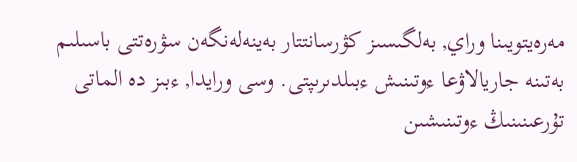مەرەيتويىنا وراي, بەلگىسىز كۋرسانتتار بەينەلەنگەن سۋرەتتى باسىلىم بەتىنە جاريالاۋعا ءوتىنىش ءبىلدىرىپتى. وسى ورايدا, ءبىز دە الماتى تۇرعىنىنىڭ ءوتىنىشىن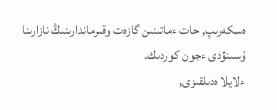ەسكەرىپ, حات ءماتىنىن گازەت وقىرماندارىنىڭ نازارىنا ۇسىنۋدى ءجون كوردىك.
ءلايلا ەدىلقىزى,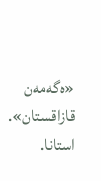«ەگەمەن قازاقستان».
استانا.